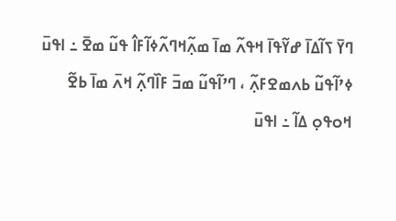ߣߌ߫ ߖߊ߬ߡߊ߫ ߝߌ߬ߟߊ߫ ߞߟߍ߬ ߘߊ߫ ߘߍ߲߬ߞߣߍ߬ߦߊ߬ߓߊ߮ ߟߎ߬ ߘߐ߫ ߸ ߊߟߎ߫ ߦߴߊ߬ߟߎ߬ ߕߍߘߐߓߍ߲߬ ، ߣߴߊ߬ߟߎ߬ ߘߏ߫ ߓߊ߰ߣߍ߲߬ ߞߍ߫ ߘߊ߫ ߕߐ߬ ߞߋߟߋ߲ ߡߊ߬ ߸ ߊߟߎ߫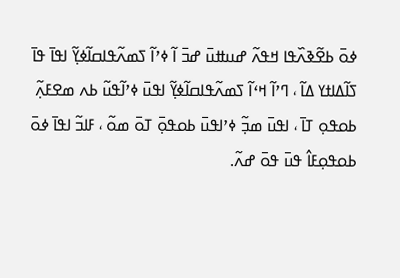ߦߋ߫ ߕߐ߬ߢߍ߰ߟߊ ߞߟߍ߬ ߝߎߚߎ߫ ߝߏ߫ ߊ߬ ߦߴߊ߬ ߖߘߍ߬ߟߊߛߊ߬ߦߌ߲߬ ߊߟߊ߫ ߟߊ߫ ߖߊ߬ߡߊߙߌ ߡߊ߬ ، ߣߴߊ߬ ߞߵߊ߬ ߖߘߍ߬ߟߊߛߊ߬ߦߌ߲߬ ߊߟߎ߫ ߦߴߊ߬ߟߎ߬ ߕߍ ߘߐߓߍ߲߬ ߕߋߟߋ߲ ߠߊ߫ ، ߊߟߎ߫ ߘߏ߲߬ ߦߴߊߟߎ߫ ߕߋߟߋ߲߫ ߠߋ߫ ߘߋ߬ ، ߓߊߏ߬ ߊߟߊ߫ ߦߋ߫ ߕߋߟߋ߲ߓߊ߮ ߟߎ߫ ߟߋ߫ ߝߍ߬.